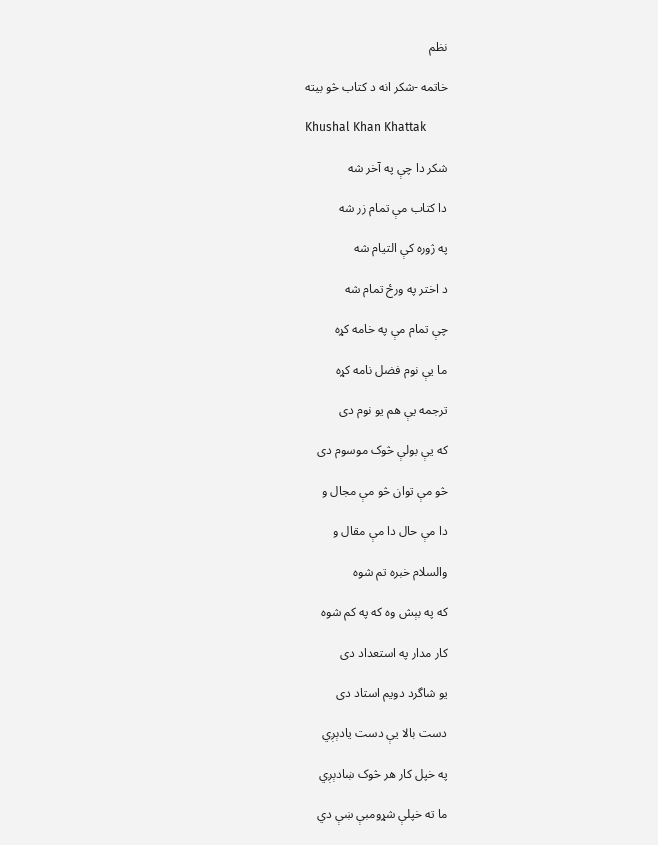نظم

خاتمه -شکر انه د کتاب څو بيته

Khushal Khan Khattak

شکر دا چې په آخر شه

دا کتاب مې تمام زر شه

په ژوره کې التيام شه

د اختر په ورځ تمام شه

چې تمام مې په خامه کړه

ما يې نوم فضل نامه کړه

ترجمه يې هم يو نوم دی

که يې بولې څوک موسوم دی

څو مې توان څو مې مجال و

دا مې حال دا مې مقال و

والسلام خبره تم شوه

که په بېش وه که په کم شوه

کار مدار په استعداد دی

يو شاگرد دويم استاد دی

دست بالا يې دست يادېږي

په خپل کار هر څوک ښادېږي

ما ته خپلې شړومبې ښې دي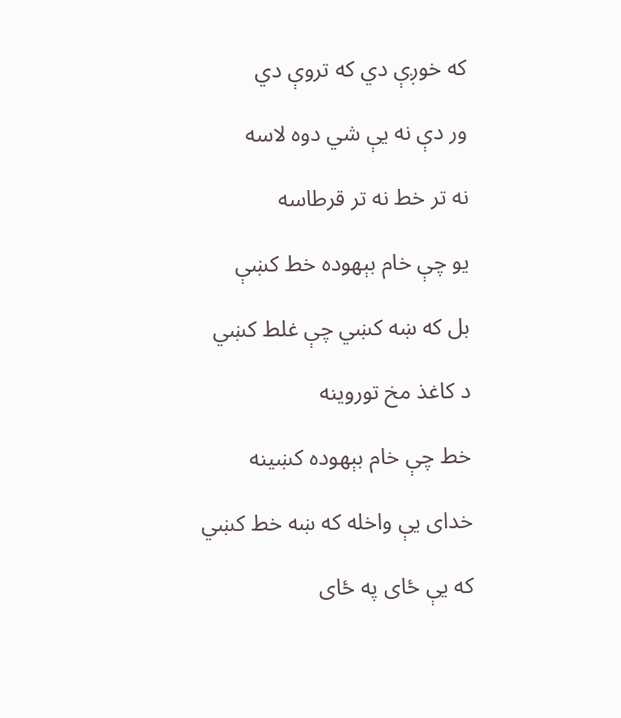که خوږې دي که تروې دي

ور دې نه يې شي دوه لاسه

نه تر خط نه تر قرطاسه

يو چې خام بېهوده خط کښې

بل که ښه کښي چې غلط کښي

د کاغذ مخ توروينه

خط چې خام بېهوده کښينه

خدای يې واخله که ښه خط کښي

که يې ځای په ځای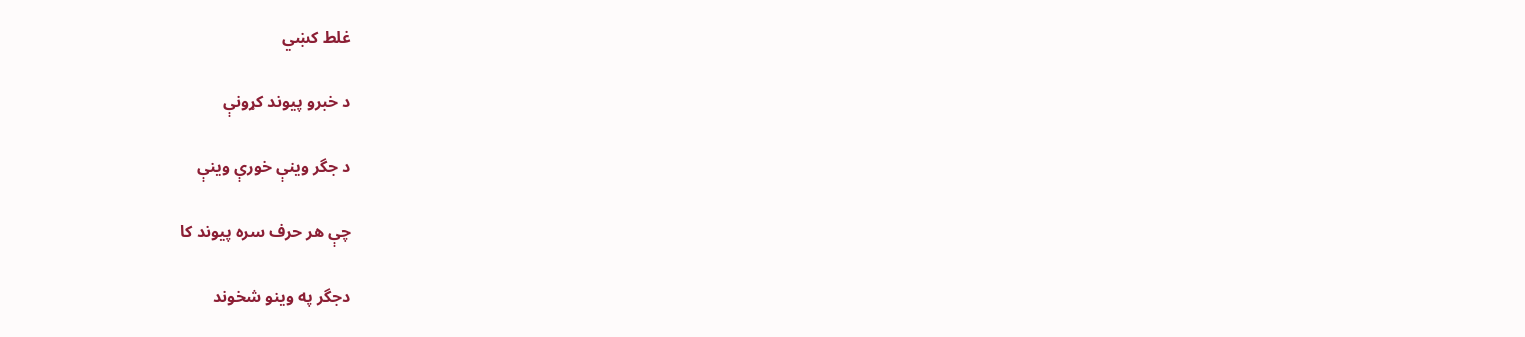غلط کښي

د خبرو پيوند کړونې

د جگر وينې خورې وينې

چې هر حرف سره پيوند کا

دجگر په وينو شخوند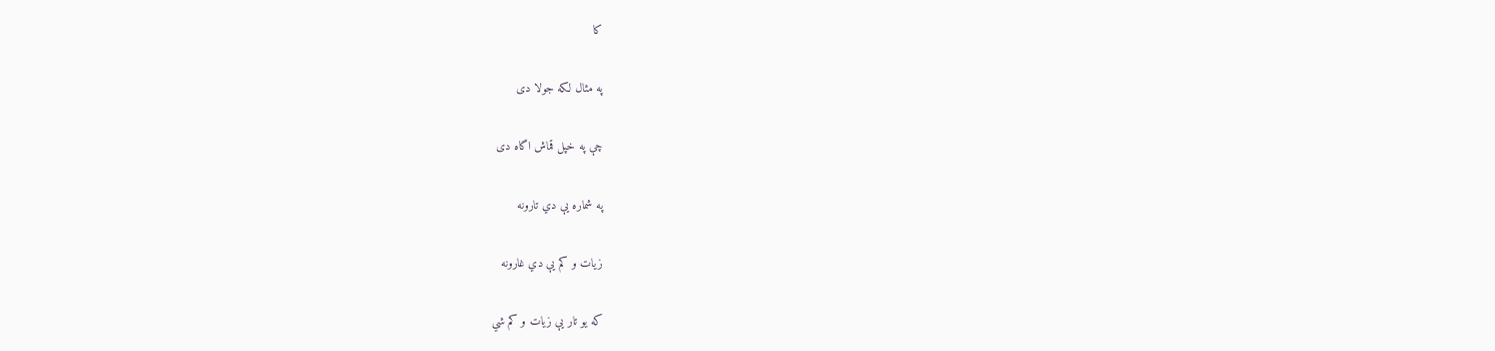کا

په مثال لکه جولا دی

چې په خپل قماش اگاه دی

په شماره يې دي تارونه

زيات و کم يې دي غارونه

که يو تار يې زيات و کم شي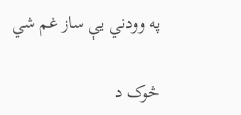په وودني يې ساز غم شي

څوک د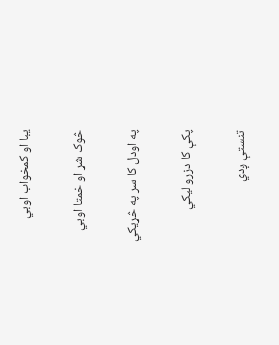يبا او کمخواب اوبي

څوک شړ او خمتا اوبي

په اودل کا سر په څړيکي

پکې کا دزرو ليکي

تنستې ږدي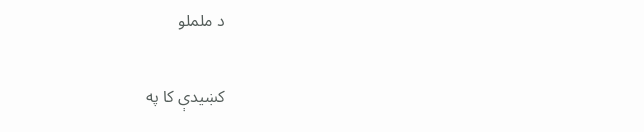د ململو

کښيدې کا په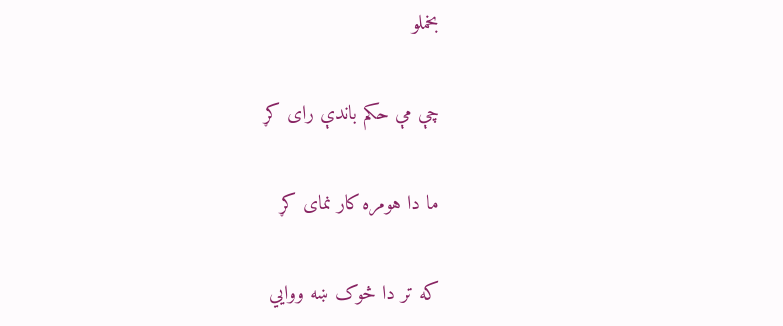بخملو

چې مې حکم باندې رای کړ

ما دا هومره کار نمای کړ

که تر دا څوک ښه ووايي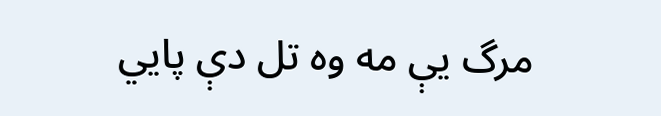مرگ يې مه وه تل دې پايي